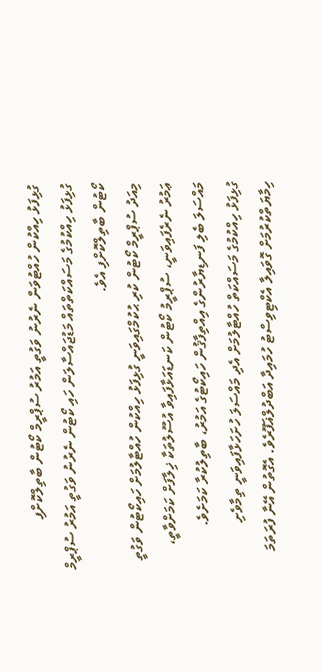ގުޅިފަޅު ހިއްކުން ހުއްޓުވަން ނެރުނު ވަގުތީ އަމުރު ސުޕްރީމް ކޯޓުން ބާތިލްކޮށްފި
ގުޅިފަޅު ހިއްކުމުގެ މަސައްކަތްތައް މަޑުޖައްސާލަން ހައި ކޯޓުން ނެރުނު ވަގުތީ އަމުރު ސުޕްރީމް ކޯޓުން ބާތިލްކޮށްފި އެވެ.
މިއަދު ސުޕްރީމް ކޯޓުން ކުރި ޙުކުމްގައިވަނީ ގުޅިފަޅު ހިއްކުން ހުއްޓާލުމަށް ހައިކޯޓުން ވަގުތީ ޢަމުރު ނެރެފައިވަނީ، ސުޕްރީމު ކޯޓުން ކަނޑައަޅާފައިވާ އުސޫލުތަކާ ޚިލާފަށް ކަމަށްވާތީ، މައްސަލަ ބެލި ފަނޑިޔާރުންގެ އިއްތިފާޤުން ހައިކޯޓުގެ އަމުރު، ބާތިލުކުރާ ކަމަށެވެ.
ގުޅިފަޅު ހިއްކުމުގެ މަސައްކަތް ހުއްޓާލުމަށް އެދި މައްސަލަ ހުށަހަޅާފައިވަނީ ތިމާވެށި ހިމާޔަތްކުރުމަށް ގޮވައިލާ އެކްޓިވިސްޓު ހުމައިދާ އަބްދުލްޣަފޫރެވެ. އެގޮތުން އޭނާ ފުރަތަމަ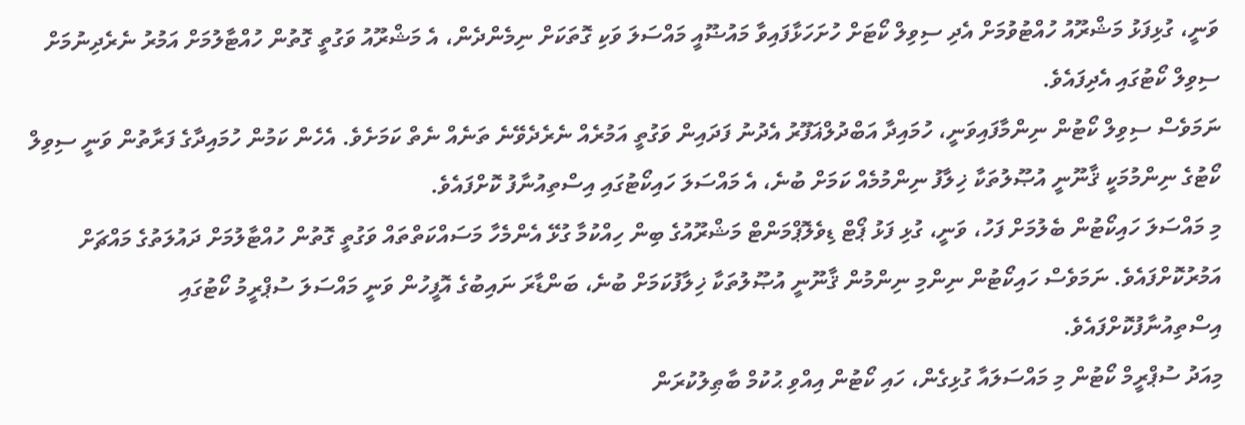ވަނީ، ގުޅިފަޅު މަޝްރޫއު ހުއްޓުވުމަށް އެދި ސިވިލް ކޯޓަށް ހުށަހަޅާފައިވާ މައުޟޫއީ މައްސަލަ ވަކި ގޮތަކަށް ނިމެންދެން، އެ މަޝްރޫއު ވަގުތީ ގޮތުން ހުއްޓާލުމަށް އަމުރު ނެރެދިނުމަށް ސިވިލް ކޯޓުގައި އެދިފައެވެ.
ނަމަވެސް ސިވިލް ކޯޓުން ނިންމާފައިވަނީ، ހުމައިދާ އަބްދުލްޣަފޫރު އެދުނު ފަދައިން ވަގުތީ އަމުރެއް ނެރެދެވޭނެ ތަނެއް ނެތް ކަމަށެވެ. އެހެން ކަމުން ހުމައިދާގެ ފަރާތުން ވަނީ ސިވިލް ކޯޓުގެ ނިންމުމަކީ ޤާނޫނީ އުޞޫލުތަކާ ޚިލާފު ނިންމުމެއް ކަމަށް ބުނެ، އެ މައްސަލަ ހައިކޯޓުގައި އިސްތިއުނާފު ކޮށްފައެވެ.
މި މައްސަލަ ހައިކޯޓުން ބެލުމަށް ފަހު، ވަނީ، ގުޅި ފަޅު ޕޯޓް ޑިވެލޮޕްމަންޓް މަޝްރޫއުގެ ބިން ހިއްކުމާ ގުޅޭ އެންމެހާ މަސައްކަތްތައް ވަގުތީ ގޮތުން ހުއްޓާލުމަށް ދައުލަތުގެ މައްޗަށް އަމުރުކޮށްފައެވެ. ނަމަވެސް ހައިކޯޓުން ނިންމި ނިންމުން ޤާނޫނީ އުޞޫލުތަކާ ޚިލާފުކަމަށް ބުނެ، ބަންޑާރަ ނައިބުގެ އޮފީހުން ވަނީ މައްސަލަ ސުޕްރީމު ކޯޓުގައި އިސްތިއުނާފުކޮށްފައެވެ.
މިއަދު ސުޕްރީމް ކޯޓުން މި މައްސަލައާ ގުޅިގެން، ހައި ކޯޓުން އިއްވި ޙުކުމް ބާޠިލުކުރަން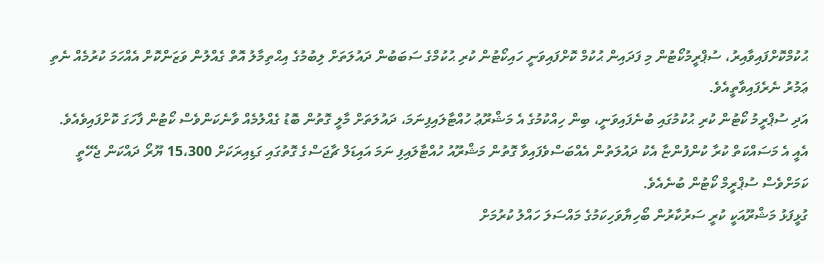ޙުކުމްކޮށްފައިވާއިރު، ސުޕްރީމުކޯޓުން މި ފަދައިން ޙުކުމް ކޮށްފައިވަނީ ހައިކޯޓުން ކުރި ޙުކުމްގެ ސަބަބުން ދައުލަތަށް ލިބުމުގެ އިޙްތިމާލު އޮތް ގެއްލުން ވަޒަންކޮށް އެއްހަމަ ކުރުމެއް ނެތި ޢަމުރު ނެރެފައިވާތީއެވެ.
އަދި ސުޕްރީމު ކޯޓުން ކުރި ޙުކުމުގައި ބުނެފައިވަނީ، ބިން ހިއްކުމުގެ އެ މަޝްރޫޢު ހުއްޓާލައިފިނަމަ، ދައުލަތަށް މާލީ ގޮތުން ބޮޑު ގެއްލުމެއް ވާނެކަންވެސް ކޯޓުން ފާހަގަ ކޮށްފައިވެއެވެ. އެއީ އެ މަސައްކަތް ކުރާ ކުންފުންޏާ އެކު ދައުލަތުން އެއްބަސްވެފައިވާ ގޮތުން މަޝްރޫއު ހުއްޓާލައިފި ނަމަ އައިޑަލް ޗާޖަސްގެ ގޮތުގައި ގަޑިއިރަކަށް 15،300 ޔޫރޯ ދައްކަން ޖެހޭތީ ކަމަށްވެސް ސުޕްރީމް ކޯޓުން ބުނެއެވެ.
ގުޅީފަޅު މަޝްރޫއަކީ ކުރީ ސަރުކާރުން ބޯހިޔާވަހިކަމުގެ މައްސަލަ ހައްލު ކުރުމަށް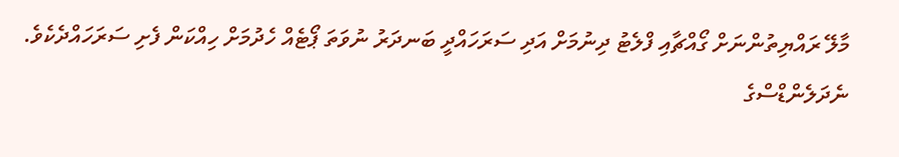މާލޭ ރައްޔިތުންނަށް ގޯއްޗާއި ފްލެޓު ދިނުމަށް އަދި ސަރަހައްދީ ބަނދަރު ނުވަތަ ޕޯޓެއް ހެދުމަށް ހިއްކަން ފެށި ސަރަހައްދެކެވެ.
ނެދަލެންޑްސްގެ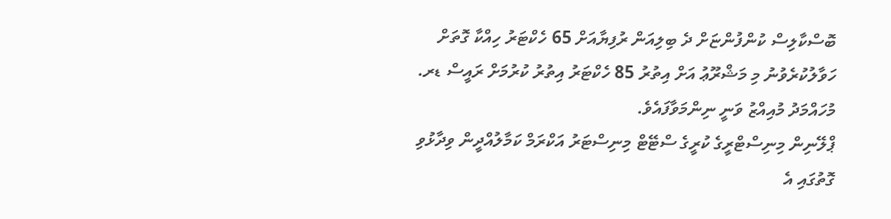ބޮސްކާލިސް ކުންފުންޏަށް ދެ ބިލިއަން ރުފިޔާއަށް 65 ހެކްޓަރު ހިއްކާ ގޮތަށް ހަވާލުކުރެވުނު މި މަޝްރޫޢު އަށް އިތުރު 85 ހެކްޓަރު އިތުރު ކުރުމަށް ރައީސް ޑރ. މުހައްމަދު މުއިއްޒު ވަނީ ނިންމަވާފައެވެ.
ޕްލޭނިން މިނިސްޓްރީގެ ކުރީގެ ސްޓޭޓް މިނިސްޓަރު އަކްރަމް ކަމާލުއްދީން ވިދާޅުވި ގޮތުގައި އެ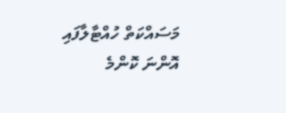މަސައްކަތް ހުއްޓާލާފައި އޮންނަ ކޮންމެ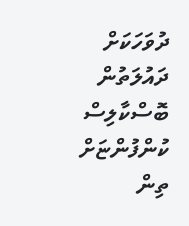ދުވަހަކަށް ދައުލަތުން ބޮސްކާލިސް ކުންފުންޏަށް ތިން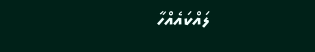ލައްކައެއްހާ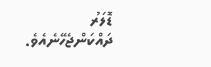ޑޮލަރު ދައްކަންޖެހޭނެއެވެ.